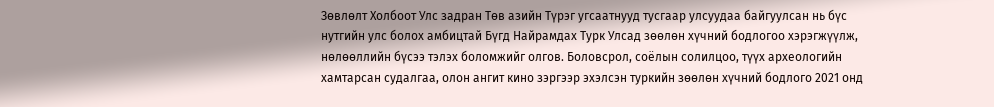Зөвлөлт Холбоот Улс задран Төв азийн Түрэг угсаатнууд тусгаар улсуудаа байгуулсан нь бүс нутгийн улс болох амбицтай Бүгд Найрамдах Турк Улсад зөөлөн хүчний бодлогоо хэрэгжүүлж, нөлөөллийн бүсээ тэлэх боломжийг олгов. Боловсрол, соёлын солилцоо, түүх археологийн хамтарсан судалгаа, олон ангит кино зэргээр эхэлсэн туркийн зөөлөн хүчний бодлого 2021 онд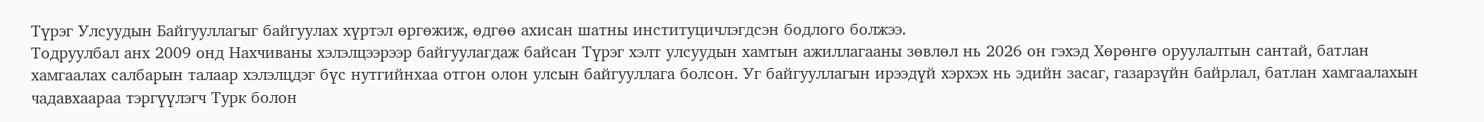Түрэг Улсуудын Байгууллагыг байгуулах хүртэл өргөжиж, өдгөө ахисан шатны институцичлэгдсэн бодлого болжээ.
Тодруулбал анх 2009 онд Нахчиваны хэлэлцээрээр байгуулагдаж байсан Түрэг хэлт улсуудын хамтын ажиллагааны зөвлөл нь 2026 он гэхэд Хөрөнгө оруулалтын сантай, батлан хамгаалах салбарын талаар хэлэлцдэг бүс нутгийнхаа отгон олон улсын байгууллага болсон. Уг байгууллагын ирээдүй хэрхэх нь эдийн засаг, газарзүйн байрлал, батлан хамгаалахын чадавхаараа тэргүүлэгч Турк болон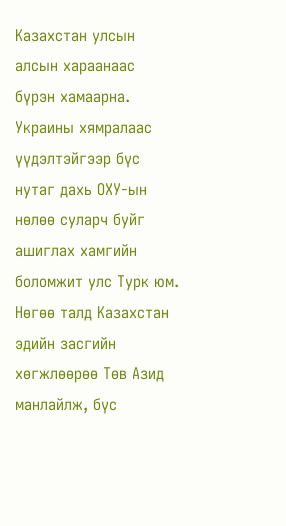Казахстан улсын алсын хараанаас бүрэн хамаарна.
Украины хямралаас үүдэлтэйгээр бүс нутаг дахь ОХУ-ын нөлөө суларч буйг ашиглах хамгийн боломжит улс Турк юм. Нөгөө талд Казахстан эдийн засгийн хөгжлөөрөө Төв Азид манлайлж, бүс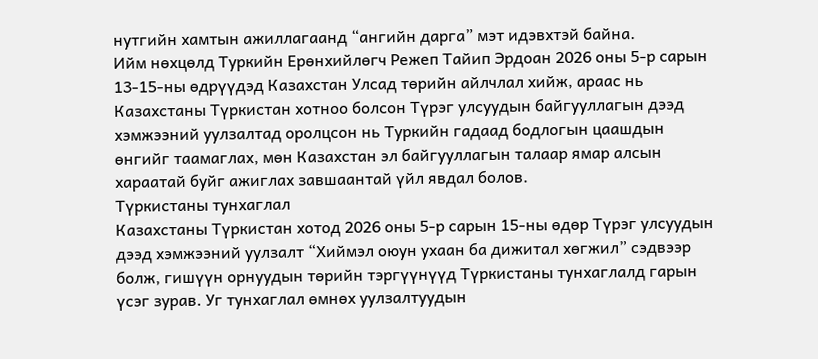нутгийн хамтын ажиллагаанд “ангийн дарга” мэт идэвхтэй байна.
Ийм нөхцөлд Туркийн Ерөнхийлөгч Режеп Тайип Эрдоан 2026 оны 5-р сарын 13-15-ны өдрүүдэд Казахстан Улсад төрийн айлчлал хийж, араас нь Казахстаны Түркистан хотноо болсон Түрэг улсуудын байгууллагын дээд хэмжээний уулзалтад оролцсон нь Туркийн гадаад бодлогын цаашдын өнгийг таамаглах, мөн Казахстан эл байгууллагын талаар ямар алсын хараатай буйг ажиглах завшаантай үйл явдал болов.
Түркистаны тунхаглал
Казахстаны Түркистан хотод 2026 оны 5-р сарын 15-ны өдөр Түрэг улсуудын дээд хэмжээний уулзалт “Хиймэл оюун ухаан ба дижитал хөгжил” сэдвээр болж, гишүүн орнуудын төрийн тэргүүнүүд Түркистаны тунхаглалд гарын үсэг зурав. Уг тунхаглал өмнөх уулзалтуудын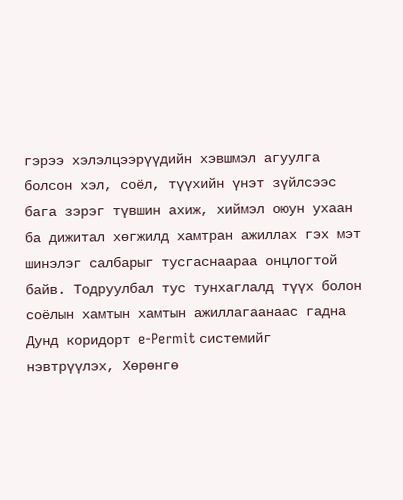гэрээ хэлэлцээрүүдийн хэвшмэл агуулга болсон хэл, соёл, түүхийн үнэт зүйлсээс бага зэрэг түвшин ахиж, хиймэл оюун ухаан ба дижитал хөгжилд хамтран ажиллах гэх мэт шинэлэг салбарыг тусгаснаараа онцлогтой байв. Тодруулбал тус тунхаглалд түүх болон соёлын хамтын хамтын ажиллагаанаас гадна Дунд коридорт e-Permit системийг нэвтрүүлэх, Хөрөнгө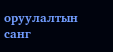оруулалтын санг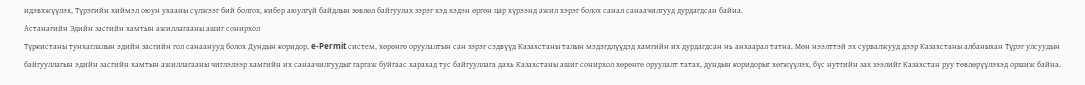идэвхжүүлэх, Түрэгийн хиймэл оюун ухааны сүлжээг бий болгох, кибер аюулгүй байдлын зөвлөл байгуулах зэрэг хэд хэдэн өргөн цар хүрээнд ажил хэрэг болох санал санаачилгууд дурдагдсан байна.
Астанагийн Эдийн засгийн хамтын ажиллагааны ашиг сонирхол
Түркистаны тунхаглалын эдийн засгийн гол санаанууд болох Дундын коридор, e-Permit систем, хөрөнгө оруулалтын сан зэрэг сэдвүүд Казахстаны талын мэдэгдлүүдэд хамгийн их дурдагдсан нь анхаарал татна. Мөн нээлттэй эх сурвалжууд дээр Казахстаны албаныхан Түрэг улсуудын байгууллагын эдийн засгийн хамтын ажиллагааны чиглэлээр хамгийн их санаачилгуудыг гаргаж буйгаас харахад тус байгууллага дахь Казахстаны ашиг сонирхол хөрөнгө оруулалт татах, дундын коридорыг хөгжүүлэх, бүс нутгийн зах зээлийг Казахстан руу төвлөрүүлэхэд оршиж байна.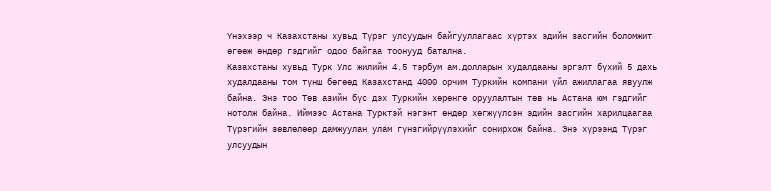Үнэхээр ч Казахстаны хувьд Түрэг улсуудын байгууллагаас хүртэх эдийн засгийн боломжит өгөөж өндөр гэдгийг одоо байгаа тоонууд батална.
Казахстаны хувьд Турк Улс жилийн 4.5 тэрбум ам.долларын худалдааны эргэлт бүхий 5 дахь худалдааны том түнш бөгөөд Казахстанд 4000 орчим Туркийн компани үйл ажиллагаа явуулж байна. Энэ тоо Төв азийн бүс дэх Туркийн хөрөнгө оруулалтын төв нь Астана юм гэдгийг нотолж байна. Иймээс Астана Турктэй нэгэнт өндөр хөгжүүлсэн эдийн засгийн харилцаагаа Түрэгийн зөвлөлөөр дамжуулан улам гүнзгийрүүлэхийг сонирхож байна. Энэ хүрээнд Түрэг улсуудын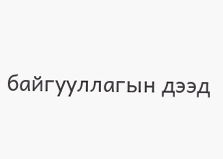байгууллагын дээд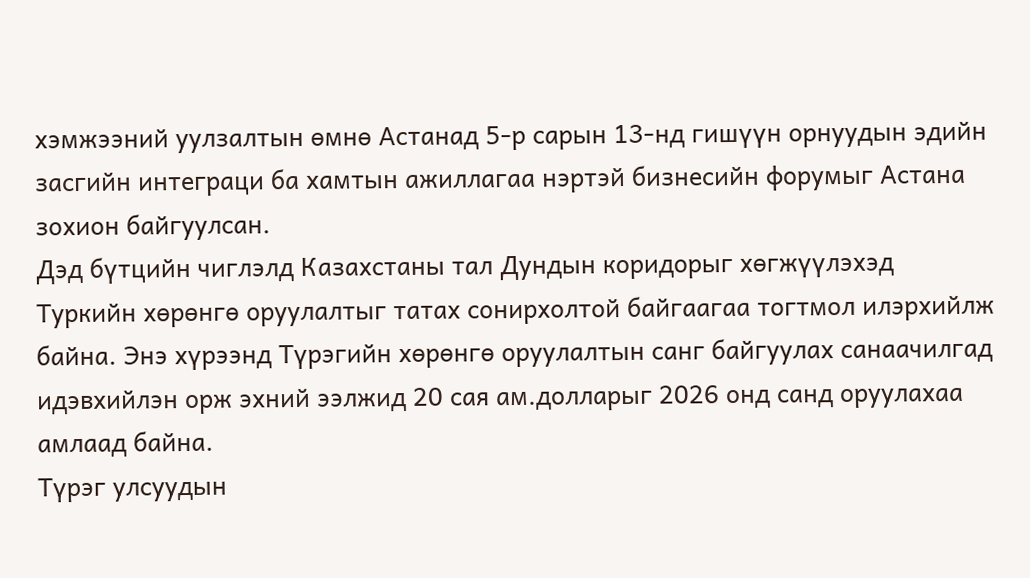хэмжээний уулзалтын өмнө Астанад 5-р сарын 13-нд гишүүн орнуудын эдийн засгийн интеграци ба хамтын ажиллагаа нэртэй бизнесийн форумыг Астана зохион байгуулсан.
Дэд бүтцийн чиглэлд Казахстаны тал Дундын коридорыг хөгжүүлэхэд Туркийн хөрөнгө оруулалтыг татах сонирхолтой байгаагаа тогтмол илэрхийлж байна. Энэ хүрээнд Түрэгийн хөрөнгө оруулалтын санг байгуулах санаачилгад идэвхийлэн орж эхний ээлжид 20 сая ам.долларыг 2026 онд санд оруулахаа амлаад байна.
Түрэг улсуудын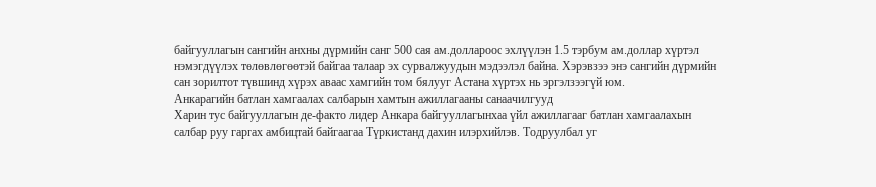байгууллагын сангийн анхны дүрмийн санг 500 сая ам.доллароос эхлүүлэн 1.5 тэрбум ам.доллар хүртэл нэмэгдүүлэх төлөвлөгөөтэй байгаа талаар эх сурвалжуудын мэдээлэл байна. Хэрэвзээ энэ сангийн дүрмийн сан зорилтот түвшинд хүрэх аваас хамгийн том бялууг Астана хүртэх нь эргэлзээгүй юм.
Анкарагийн батлан хамгаалах салбарын хамтын ажиллагааны санаачилгууд
Харин тус байгууллагын де-факто лидер Анкара байгууллагынхаа үйл ажиллагааг батлан хамгаалахын салбар руу гаргах амбицтай байгаагаа Түркистанд дахин илэрхийлэв. Тодруулбал уг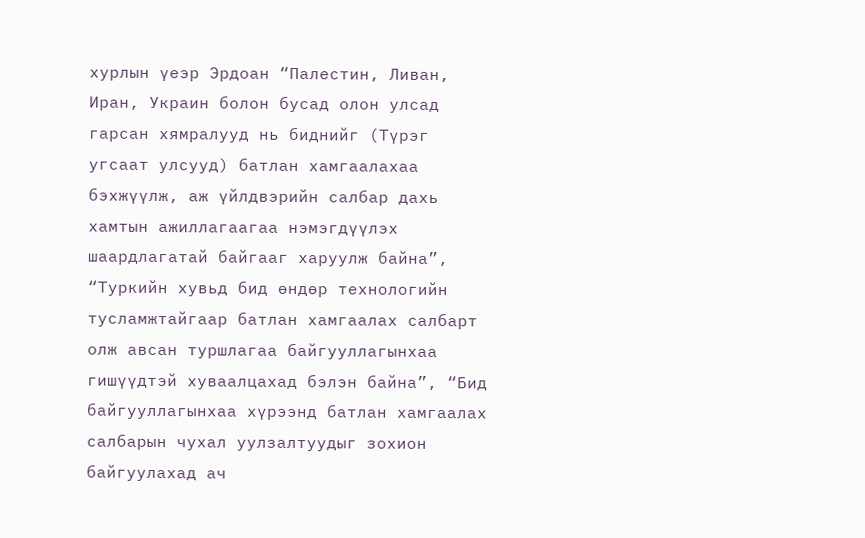хурлын үеэр Эрдоан “Палестин, Ливан, Иран, Украин болон бусад олон улсад гарсан хямралууд нь биднийг (Түрэг угсаат улсууд) батлан хамгаалахаа бэхжүүлж, аж үйлдвэрийн салбар дахь хамтын ажиллагаагаа нэмэгдүүлэх шаардлагатай байгааг харуулж байна”, “Туркийн хувьд бид өндөр технологийн тусламжтайгаар батлан хамгаалах салбарт олж авсан туршлагаа байгууллагынхаа гишүүдтэй хуваалцахад бэлэн байна”, “Бид байгууллагынхаа хүрээнд батлан хамгаалах салбарын чухал уулзалтуудыг зохион байгуулахад ач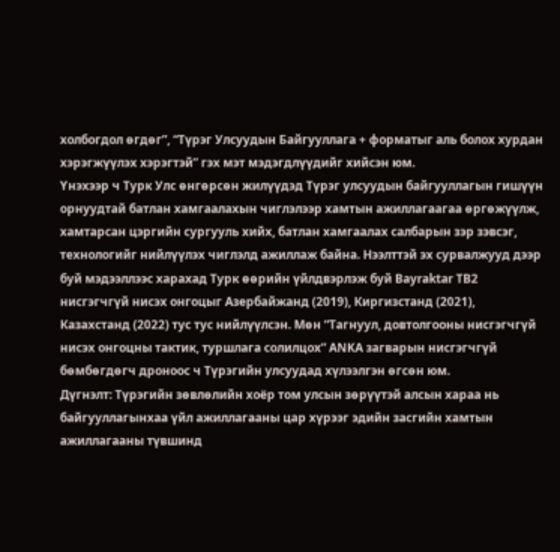холбогдол өгдөг”, “Түрэг Улсуудын Байгууллага + форматыг аль болох хурдан хэрэгжүүлэх хэрэгтэй” гэх мэт мэдэгдлүүдийг хийсэн юм.
Үнэхээр ч Турк Улс өнгөрсөн жилүүдэд Түрэг улсуудын байгууллагын гишүүн орнуудтай батлан хамгаалахын чиглэлээр хамтын ажиллагаагаа өргөжүүлж, хамтарсан цэргийн сургууль хийх, батлан хамгаалах салбарын зэр зэвсэг, технологийг нийлүүлэх чиглэлд ажиллаж байна. Нээлттэй эх сурвалжууд дээр буй мэдээллээс харахад Турк өөрийн үйлдвэрлэж буй Bayraktar TB2 нисгэгчгүй нисэх онгоцыг Азербайжанд (2019), Киргизстанд (2021), Казахстанд (2022) тус тус нийлүүлсэн. Мөн “Тагнуул, довтолгооны нисгэгчгүй нисэх онгоцны тактик, туршлага солилцох” ANKA загварын нисгэгчгүй бөмбөгдөгч дроноос ч Түрэгийн улсуудад хүлээлгэн өгсөн юм.
Дүгнэлт: Түрэгийн зөвлөлийн хоёр том улсын зөрүүтэй алсын хараа нь байгууллагынхаа үйл ажиллагааны цар хүрээг эдийн засгийн хамтын ажиллагааны түвшинд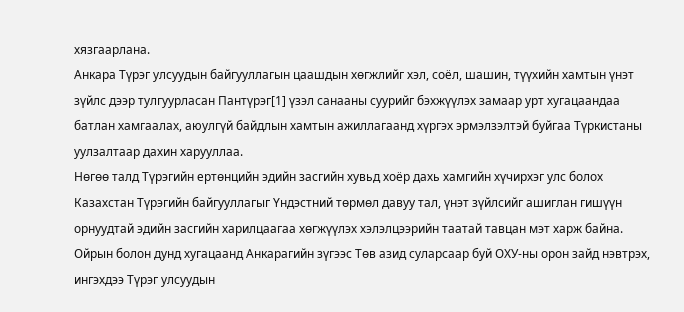хязгаарлана.
Анкара Түрэг улсуудын байгууллагын цаашдын хөгжлийг хэл, соёл, шашин, түүхийн хамтын үнэт зүйлс дээр тулгуурласан Пантүрэг[1] үзэл санааны суурийг бэхжүүлэх замаар урт хугацаандаа батлан хамгаалах, аюулгүй байдлын хамтын ажиллагаанд хүргэх эрмэлзэлтэй буйгаа Түркистаны уулзалтаар дахин харууллаа.
Нөгөө талд Түрэгийн ертөнцийн эдийн засгийн хувьд хоёр дахь хамгийн хүчирхэг улс болох Казахстан Түрэгийн байгууллагыг Үндэстний төрмөл давуу тал, үнэт зүйлсийг ашиглан гишүүн орнуудтай эдийн засгийн харилцаагаа хөгжүүлэх хэлэлцээрийн таатай тавцан мэт харж байна.
Ойрын болон дунд хугацаанд Анкарагийн зүгээс Төв азид суларсаар буй ОХУ-ны орон зайд нэвтрэх, ингэхдээ Түрэг улсуудын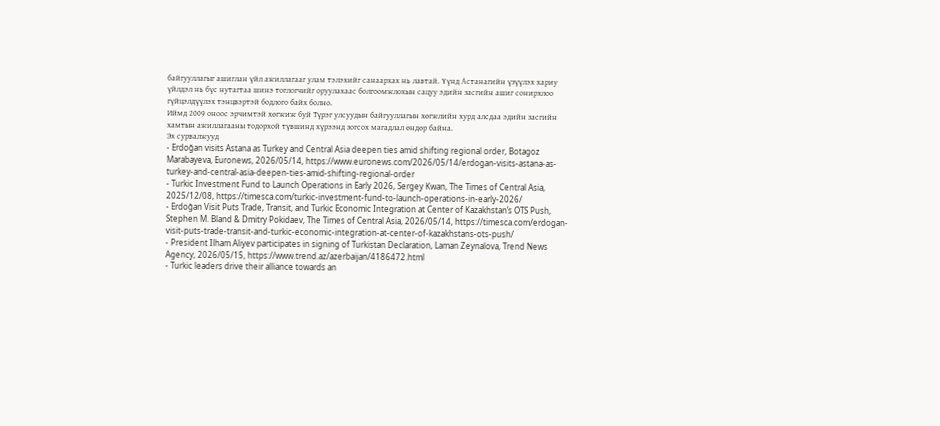байгууллагыг ашиглан үйл ажиллагааг улам тэлэхийг санаархах нь лавтай. Үүнд Астанагийн үзүүлэх хариу үйлдэл нь бүс нутагтаа шинэ тоглогчийг оруулахаас болгоомжлохын сацуу эдийн засгийн ашиг сонирхлоо гүйцэлдүүлэх тэнцвэртэй бодлого байх болно.
Иймд 2009 оноос эрчимтэй хөгжиж буй Түрэг улсуудын байгууллагын хөгжлийн хурд алсдаа эдийн засгийн хамтын ажиллагааны тодорхой түвшинд хүрээнд зогсох магадлал өндөр байна.
Эх сурвалжууд
- Erdoğan visits Astana as Turkey and Central Asia deepen ties amid shifting regional order, Botagoz Marabayeva, Euronews, 2026/05/14, https://www.euronews.com/2026/05/14/erdogan-visits-astana-as-turkey-and-central-asia-deepen-ties-amid-shifting-regional-order
- Turkic Investment Fund to Launch Operations in Early 2026, Sergey Kwan, The Times of Central Asia, 2025/12/08, https://timesca.com/turkic-investment-fund-to-launch-operations-in-early-2026/
- Erdoğan Visit Puts Trade, Transit, and Turkic Economic Integration at Center of Kazakhstan’s OTS Push, Stephen M. Bland & Dmitry Pokidaev, The Times of Central Asia, 2026/05/14, https://timesca.com/erdogan-visit-puts-trade-transit-and-turkic-economic-integration-at-center-of-kazakhstans-ots-push/
- President Ilham Aliyev participates in signing of Turkistan Declaration, Laman Zeynalova, Trend News Agency, 2026/05/15, https://www.trend.az/azerbaijan/4186472.html
- Turkic leaders drive their alliance towards an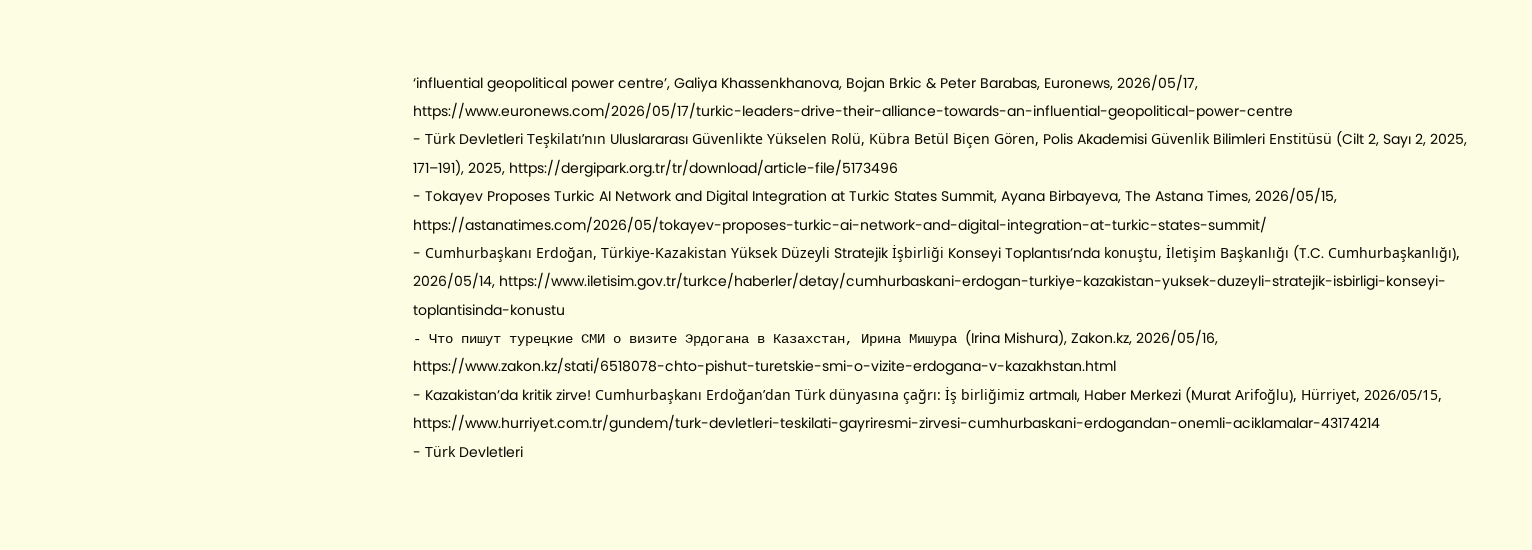‘influential geopolitical power centre’, Galiya Khassenkhanova, Bojan Brkic & Peter Barabas, Euronews, 2026/05/17, https://www.euronews.com/2026/05/17/turkic-leaders-drive-their-alliance-towards-an-influential-geopolitical-power-centre
- Türk Devletleri Teşkilatı’nın Uluslararası Güvenlikte Yükselen Rolü, Kübra Betül Biçen Gören, Polis Akademisi Güvenlik Bilimleri Enstitüsü (Cilt 2, Sayı 2, 2025, 171–191), 2025, https://dergipark.org.tr/tr/download/article-file/5173496
- Tokayev Proposes Turkic AI Network and Digital Integration at Turkic States Summit, Ayana Birbayeva, The Astana Times, 2026/05/15, https://astanatimes.com/2026/05/tokayev-proposes-turkic-ai-network-and-digital-integration-at-turkic-states-summit/
- Cumhurbaşkanı Erdoğan, Türkiye-Kazakistan Yüksek Düzeyli Stratejik İşbirliği Konseyi Toplantısı’nda konuştu, İletişim Başkanlığı (T.C. Cumhurbaşkanlığı), 2026/05/14, https://www.iletisim.gov.tr/turkce/haberler/detay/cumhurbaskani-erdogan-turkiye-kazakistan-yuksek-duzeyli-stratejik-isbirligi-konseyi-toplantisinda-konustu
- Что пишут турецкие СМИ о визите Эрдогана в Казахстан, Ирина Мишура (Irina Mishura), Zakon.kz, 2026/05/16, https://www.zakon.kz/stati/6518078-chto-pishut-turetskie-smi-o-vizite-erdogana-v-kazakhstan.html
- Kazakistan’da kritik zirve! Cumhurbaşkanı Erdoğan’dan Türk dünyasına çağrı: İş birliğimiz artmalı, Haber Merkezi (Murat Arifoğlu), Hürriyet, 2026/05/15, https://www.hurriyet.com.tr/gundem/turk-devletleri-teskilati-gayriresmi-zirvesi-cumhurbaskani-erdogandan-onemli-aciklamalar-43174214
- Türk Devletleri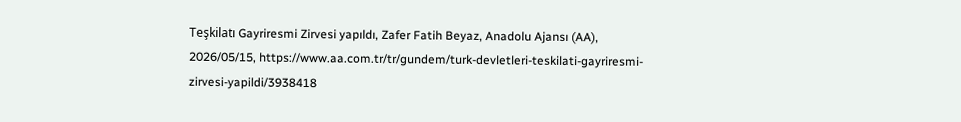Teşkilatı Gayriresmi Zirvesi yapıldı, Zafer Fatih Beyaz, Anadolu Ajansı (AA), 2026/05/15, https://www.aa.com.tr/tr/gundem/turk-devletleri-teskilati-gayriresmi-zirvesi-yapildi/3938418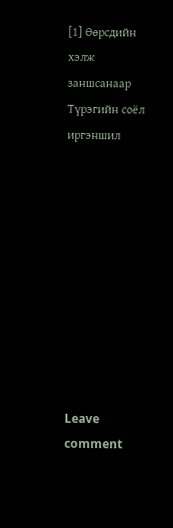[1] Өөрсдийн хэлж заншсанаар Түрэгийн соёл иргэншил










Leave comment